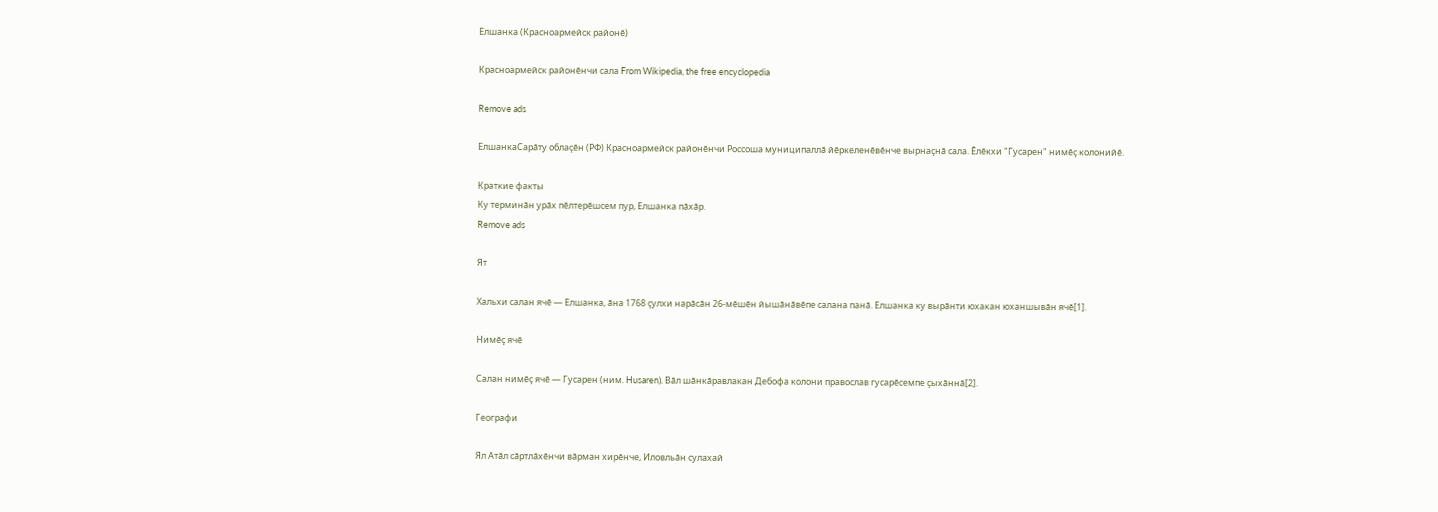Елшанка (Красноармейск районӗ)

Красноармейск районӗнчи сала From Wikipedia, the free encyclopedia

Remove ads

ЕлшанкаСарӑту облаҫӗн (РФ) Красноармейск районӗнчи Россоша муниципаллӑ йӗркеленӗвӗнче вырнаҫнӑ сала. Ӗлӗкхи "Гусарен" нимӗҫ колонийӗ.

Краткие факты
Ку терминӑн урӑх пӗлтерӗшсем пур, Елшанка пӑхӑр.
Remove ads

Ят

Хальхи салан ячӗ — Елшанка, ӑна 1768 ҫулхи нарӑсӑн 26-мӗшӗн йышӑнӑвӗпе салана панӑ. Елшанка ку вырӑнти юхакан юханшывӑн ячӗ[1].

Нимӗҫ ячӗ

Салан нимӗҫ ячӗ — Гусарен (ним. Husaren). Вӑл шӑнкӑравлакан Дебофа колони православ гусарӗсемпе ҫыхӑннӑ[2].

Географи

Ял Атӑл сӑртлӑхӗнчи вӑрман хирӗнче, Иловльӑн сулахай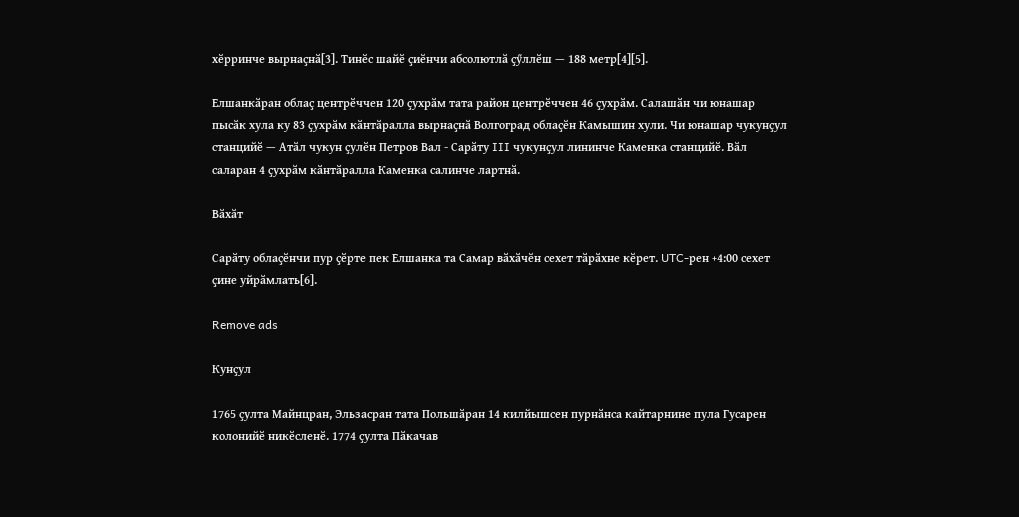хӗрринче вырнаҫнӑ[3]. Тинӗс шайӗ ҫиӗнчи абсолютлӑ ҫӳллӗш — 188 метр[4][5].

Елшанкӑран облаҫ центрӗччен 120 ҫухрӑм тата район центрӗччен 46 ҫухрӑм. Салашӑн чи юнашар пысӑк хула ку 83 ҫухрӑм кӑнтӑралла вырнаҫнӑ Волгоград облаҫӗн Камышин хули. Чи юнашар чукунҫул станцийӗ — Атӑл чукун ҫулӗн Петров Вал - Сарӑту III чукунҫул лининче Каменка станцийӗ. Вӑл саларан 4 ҫухрӑм кӑнтӑралла Каменка салинче лартнӑ.

Вӑхӑт

Сарӑту облаҫӗнчи пур ҫӗрте пек Елшанка та Самар вӑхӑчӗн сехет тӑрӑхне кӗрет. UTC-рен +4:00 сехет ҫине уйрӑмлать[6].

Remove ads

Кунҫул

1765 ҫулта Майнцран, Эльзасран тата Польшӑран 14 килйышсен пурнӑнса кайтарнине пула Гусарен колонийӗ никӗсленӗ. 1774 ҫулта Пӑкачав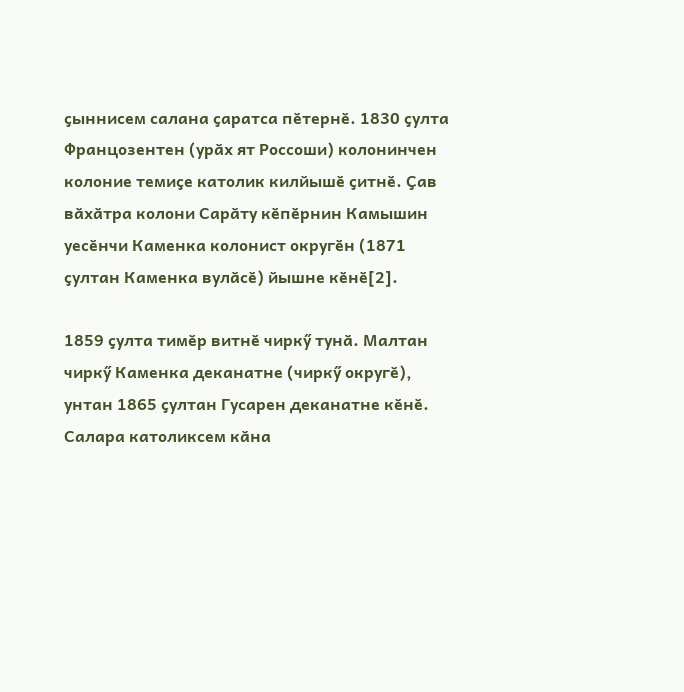ҫыннисем салана ҫаратса пӗтернӗ. 1830 ҫулта Францозентен (урӑх ят Россоши) колонинчен колоние темиҫе католик килйышӗ ҫитнӗ. Ҫав вӑхӑтра колони Сарӑту кӗпӗрнин Камышин уесӗнчи Каменка колонист округӗн (1871 ҫултан Каменка вулӑсӗ) йышне кӗнӗ[2].

1859 ҫулта тимӗр витнӗ чиркӳ тунӑ. Малтан чиркӳ Каменка деканатне (чиркӳ округӗ), унтан 1865 ҫултан Гусарен деканатне кӗнӗ. Салара католиксем кӑна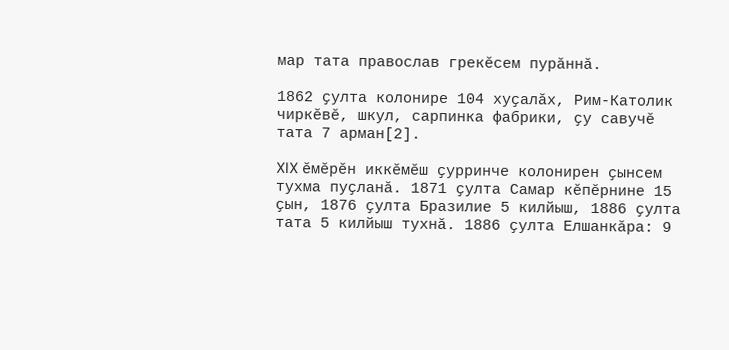мар тата православ грекӗсем пурӑннӑ.

1862 ҫулта колонире 104 хуҫалӑх, Рим-Католик чиркӗвӗ, шкул, сарпинка фабрики, ҫу савучӗ тата 7 арман[2].

XIX ӗмӗрӗн иккӗмӗш ҫурринче колонирен ҫынсем тухма пуҫланӑ. 1871 ҫулта Самар кӗпӗрнине 15 ҫын, 1876 ҫулта Бразилие 5 килйыш, 1886 ҫулта тата 5 килйыш тухнӑ. 1886 ҫулта Елшанкӑра: 9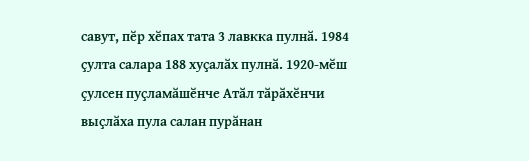савут, пӗр хӗпах тата 3 лавкка пулнӑ. 1984 ҫулта салара 188 хуҫалӑх пулнӑ. 1920-мӗш ҫулсен пуҫламӑшӗнче Атӑл тӑрӑхӗнчи выҫлӑха пула салан пурӑнан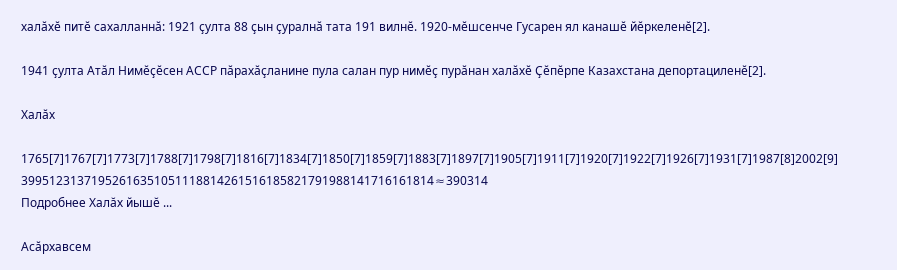халӑхӗ питӗ сахалланнӑ: 1921 ҫулта 88 ҫын ҫуралнӑ тата 191 вилнӗ. 1920-мӗшсенче Гусарен ял канашӗ йӗркеленӗ[2].

1941 ҫулта Атӑл Нимӗҫӗсен АССР пӑрахӑҫланине пула салан пур нимӗҫ пурӑнан халӑхӗ Ҫӗпӗрпе Казахстана депортациленӗ[2].

Халӑх

1765[7]1767[7]1773[7]1788[7]1798[7]1816[7]1834[7]1850[7]1859[7]1883[7]1897[7]1905[7]1911[7]1920[7]1922[7]1926[7]1931[7]1987[8]2002[9]
39951231371952616351051118814261516185821791988141716161814≈390314
Подробнее Халăх йышĕ ...

Асӑрхавсем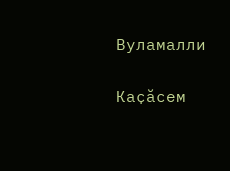Вуламалли

Каҫӑсем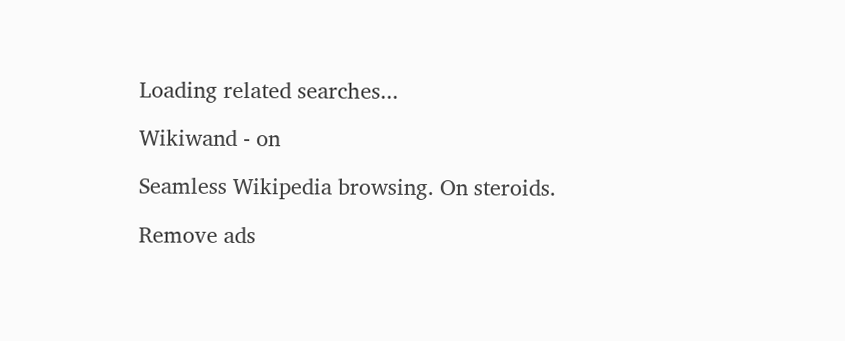Loading related searches...

Wikiwand - on

Seamless Wikipedia browsing. On steroids.

Remove ads